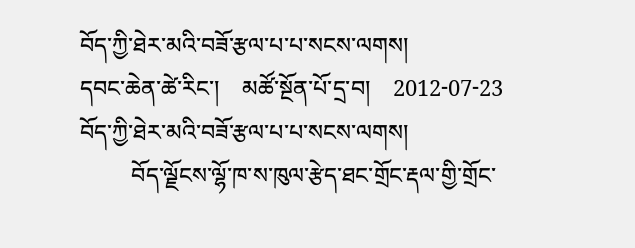བོད་ཀྱི་ཐེར་མའི་བཟོ་རྩལ་པ་པ་སངས་ལགས།
དབང་ཆེན་ཚེ་རིང་།    མཚོ་སྔོན་པོ་དྲ་བ།    2012-07-23
བོད་ཀྱི་ཐེར་མའི་བཟོ་རྩལ་པ་པ་སངས་ལགས།
         བོད་ལྗོངས་ལྷོ་ཁ་ས་ཁུལ་རྩེད་ཐང་གྲོང་རྡལ་གྱི་གྲོང་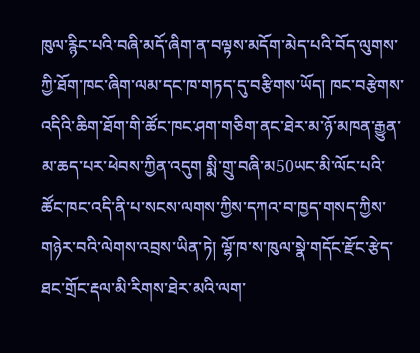ཁུལ་རྙིང་པའི་བཞི་མདོ་ཞིག་ན་བལྟས་མདོག་མེད་པའི་བོད་ལུགས་ཀྱི་ཐོག་ཁང་ཞིག་ལམ་དང་ཁ་གཏད་དུ་བརྩིགས་ཡོད། ཁང་བརྩེགས་འདིའི་ཆིག་ཐོག་གི་ཚོང་ཁང་ཤག་གཅིག་ནང་ཐེར་མ་ཉོ་མཁན་རྒྱུན་མ་ཆད་པར་ཕེབས་ཀྱིན་འདུག སྨི་གྲུ་བཞི་མ50ཡང་མི་ལོང་པའི་ཚོང་ཁང་འདི་ནི་པ་སངས་ལགས་ཀྱིས་དཀའ་བ་ཁྱད་གསད་ཀྱིས་གཉེར་བའི་ལེགས་འབྲས་ཡིན་ཏེ། ལྷོ་ཁ་ས་ཁུལ་སྣེ་གདོང་རྫོང་རྩེད་ཐང་གྲོང་རྡལ་མི་རིགས་ཐེར་མའི་ལག་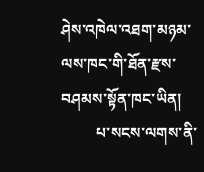ཤེས་འཁེལ་འཐག་མཉམ་ལས་ཁང་གི་ཐོན་རྫས་བཤམས་སྟོན་ཁང་ཡིན།
         པ་སངས་ལགས་ནི་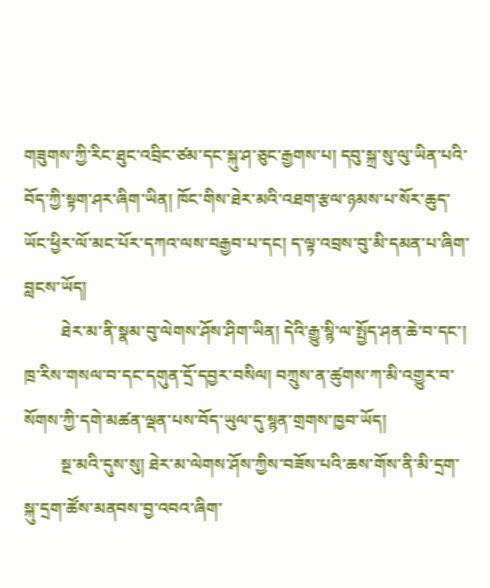གཟུགས་ཀྱི་རིང་ཐུང་འབྲིང་ཙམ་དང་སྐུ་ཤ་ཅུང་རྒྱགས་པ། དབུ་སྐྲ་སུ་ལུ་ཡིན་པའི་བོད་ཀྱི་སྟག་ཤར་ཞིག་ཡིན། ཁོང་གིས་ཐེར་མའི་འཐག་རྩལ་ཉམས་པ་སོར་ཆུད་ཡོང་ཕྱིར་ལོ་མང་པོར་དཀའ་ལས་བརྒྱབ་པ་དང། ད་ལྟ་འབྲས་བུ་མི་དམན་པ་ཞིག་བླངས་ཡོད།
         ཐེར་མ་ནི་སྣམ་བུ་ལེགས་ཤོས་ཤིག་ཡིན། དེའི་རྒྱུ་སྙི་ལ་སྤྱོད་ཤན་ཆེ་བ་དང་། ཁྲ་རིས་གསལ་བ་དང་དགུན་དྲོ་དབྱར་བསིལ། བཀྲུས་ན་ཚུགས་ཀ་མི་འགྱུར་བ་སོགས་ཀྱི་དགེ་མཚན་ལྡན་པས་བོད་ཡུལ་དུ་སྙན་གྲགས་ཁྱབ་ཡོད།
         སྔ་མའི་དུས་སུ། ཐེར་མ་ལེགས་ཤོས་ཀྱིས་བཟོས་པའི་ཆས་གོས་ནི་མི་དྲག་སྐུ་དྲག་ཚོས་མནབས་བྱ་འབའ་ཞིག་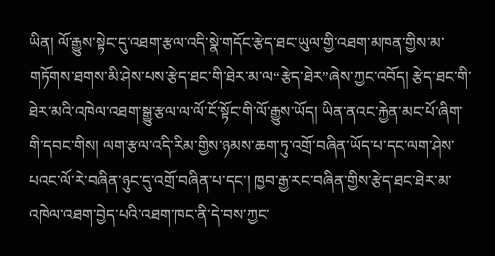ཡིན། ལོ་རྒྱུས་སྟེང་དུ་འཐག་རྩལ་འདི་སྣེ་གདོང་རྩེད་ཐང་ཡུལ་གྱི་འཐག་མཁན་གྱིས་མ་གཏོགས་ཐགས་མི་ཤེས་པས་རྩེད་ཐང་གི་ཐེར་མ་ལ“རྩེད་ཐེར”ཞེས་ཀྱང་འབོད། རྩེད་ཐང་གི་ཐེར་མའི་འཁེལ་འཐག་སྒྱུ་རྩལ་ལ་ལོ་ངོ་སྟོང་གི་ལོ་རྒྱུས་ཡོད། ཡིན་ནའང་རྐྱེན་མང་པོ་ཞིག་གི་དབང་གིས། ལག་རྩལ་འདི་རིམ་གྱིས་ཉམས་ཆག་ཏུ་འགྲོ་བཞིན་ཡོད་པ་དང་ལག་ཤེས་པའང་ལོ་རེ་བཞིན་ཉུང་དུ་འགྲོ་བཞིན་པ་དང་། ཁྱབ་རྒྱ་རང་བཞིན་གྱིས་རྩེད་ཐང་ཐེར་མ་འཁེལ་འཐག་བྱེད་པའི་འཐག་ཁང་ནི་དེ་བས་ཀྱང་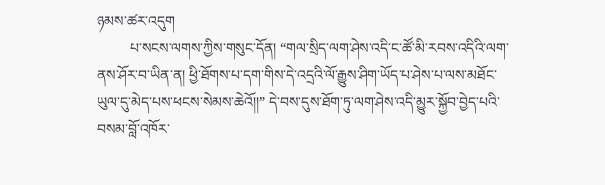ཉམས་ཚར་འདུག
         པ་སངས་ལགས་ཀྱིས་གསུང་དོན། “གལ་སྲིད་ལག་ཤེས་འདི་ང་ཚོ་མི་རབས་འདིའི་ལག་ནས་ཤོར་བ་ཡིན་ན། ཕྱི་ཐོགས་པ་དག་གིས་དེ་འདྲའི་ལོ་རྒྱུས་ཤིག་ཡོད་པ་ཤེས་པ་ལས་མཐོང་ཡུལ་དུ་མེད་པས་ཕངས་སེམས་ཆེའོ།།” དེ་བས་དུས་ཐོག་ཏུ་ལག་ཤེས་འདི་མྱུར་སྐྱོབ་བྱེད་པའི་བསམ་བློ་འཁོར་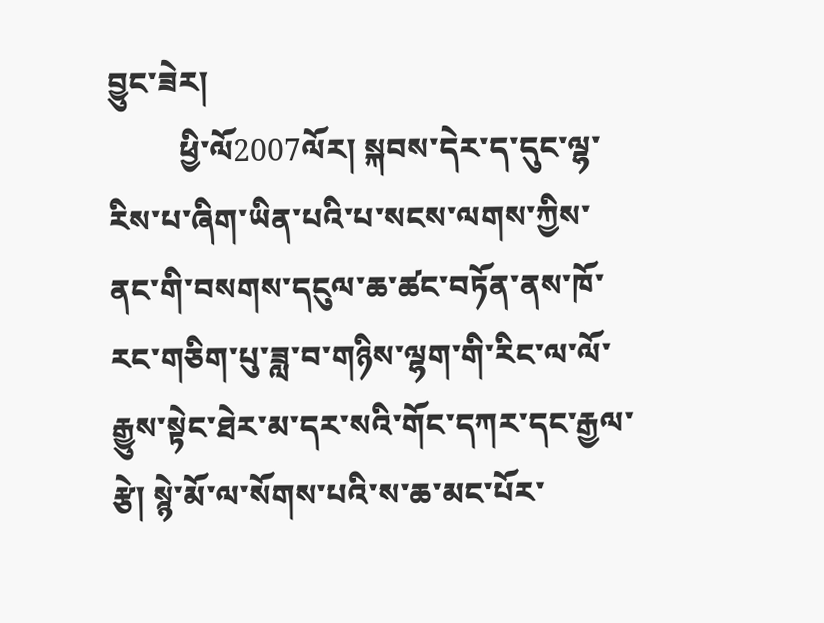བྱུང་ཟེར།
         ཕྱི་ལོ2007ལོར། སྐབས་དེར་ད་དུང་ལྷ་རིས་པ་ཞིག་ཡིན་པའི་པ་སངས་ལགས་ཀྱིས་ནང་གི་བསགས་དངུལ་ཆ་ཚང་བཏོན་ནས་ཁོ་རང་གཅིག་པུ་ཟླ་བ་གཉིས་ལྷག་གི་རིང་ལ་ལོ་རྒྱུས་སྟེང་ཐེར་མ་དར་སའི་གོང་དཀར་དང་རྒྱལ་རྩེ། སྙེ་མོ་ལ་སོགས་པའི་ས་ཆ་མང་པོར་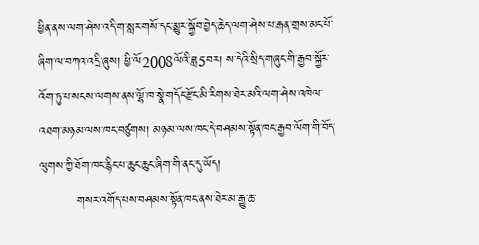ཕྱིན་ནས་ལག་ཤེས་འདི་ག་སླར་གསོ་དང་མྱུར་སྐྱོབ་བྱེད་ཆེད་ལག་ཤེས་པ་རྒན་གྲས་མང་པོ་ཞིག་ལ་བཀའ་འདྲི་ཞུས། ཕྱི་ལོ2008ལོའི་ཟླ5བར། ས་དེའི་སྲིད་གཞུང་གི་རྒྱབ་སྐྱོར་འོག་ཏུ་པ་སངས་ལགས་ནས་ལྷོ་ཁ་སྣེ་གདོང་རྫོང་མི་རིགས་ཐེར་མའི་ལག་ཤེས་འཁེལ་འཐག་མཉམ་ལས་ཁང་བཙུགས། མཉམ་ལས་ཁང་དེ་བཤམས་སྟོན་ཁང་རྒྱབ་ལོག་གི་བོད་ལུགས་ཀྱི་ཐོག་ཁང་རྙིང་པ་ཆུང་ཆུང་ཞིག་གི་ནང་དུ་ཡོད།
         གསར་འགོད་པས་བཤམས་སྟོན་ཁང་ནས་ཐེར་མ་རྒྱུ་ཆ་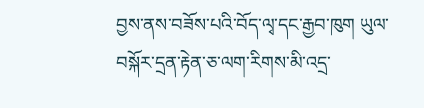བྱས་ནས་བཟོས་པའི་བོད་ལྭ་དང་རྒྱབ་ཁུག ཡུལ་བསྐོར་དྲན་རྟེན་ཅ་ལག་རིགས་མི་འདྲ་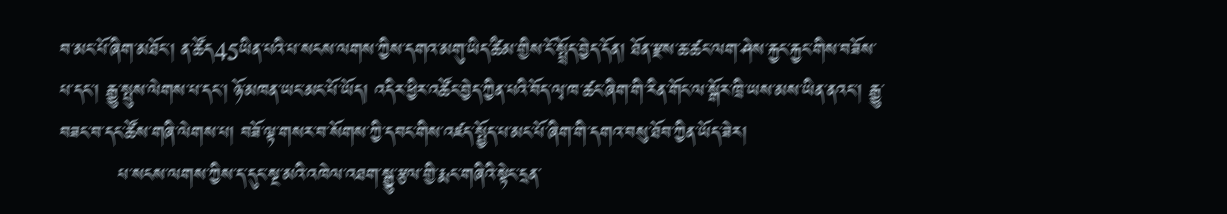བ་མང་པོ་ཞིག་མཐོང་། ན་ཚོད45ཡིན་པའི་པ་སངས་ལགས་ཀྱིས་དགའ་མགུ་ཡིད་ཚིམ་གྱིས་ངོ་སྤྲོད་བྱེད་དོན། ཐོན་རྫས་ཆ་ཚང་ལག་ཤེས་རྐྱང་རྐྱང་གིས་བཟོས་པ་དང་། རྒྱུ་སྤུས་ལེགས་པ་དང་། ཉོ་མཁན་ཡང་མང་པོ་ཡོད། འདིར་ཕྱིར་འཚོང་བྱེད་ཀྱིན་པའི་བོད་ལྭ་ཁ་ཚང་ཞིག་གི་རིན་གོང་ལ་སྒོར་ཁྲི་ཡས་མས་ཡིན་ནའང་། རྒྱུ་བཟང་བ་དང་ཚོས་གཞི་ལེགས་པ། བཟོ་ལྟ་གསར་བ་སོགས་ཀྱི་དབང་གིས་འཛད་སྤྱོད་པ་མང་པོ་ཞིག་གི་དགའ་བསུ་ཐོབ་ཀྱིན་ཡོད་ཟེར།
         པ་སངས་ལགས་ཀྱིས་ད་དུང་སྔ་མའི་འཁེལ་འཐག་སྒྱུ་རྩལ་གྱི་རྨང་གཞིའི་སྟེང་དྲན་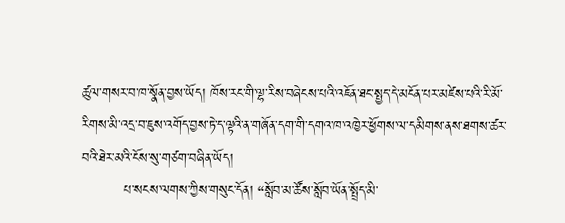ཚུལ་གསར་བ་ཁ་སྣོན་བྱས་ཡོད། ཁོས་རང་གི་ལྷ་རིས་བཞེངས་པའི་འཇོན་ཐང་སྤྱད་དེ་མངོན་པར་མཛེས་པའི་རི་མོ་རིགས་མི་འདྲ་བ་ཇུས་འགོད་བྱས་ཏེ་ད་ལྟའི་ན་གཞོན་དག་གི་དགའ་ཁ་འཁྱེར་ཕྱོགས་ལ་དམིགས་ནས་ཐགས་ཚར་བའི་ཐེར་མའི་ངོས་སུ་གཙག་བཞིན་ཡོད།
         པ་སངས་ལགས་ཀྱིས་གསུང་དོན། “སློབ་མ་ཚོས་སློབ་ཡོན་སྤྲོད་མི་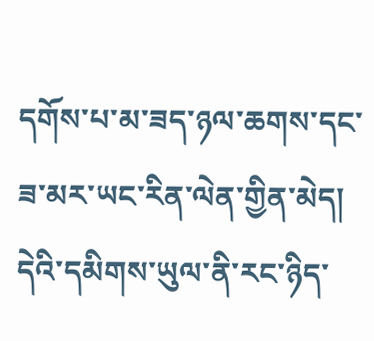དགོས་པ་མ་ཟད་ཉལ་ཆགས་དང་ཟ་མར་ཡང་རིན་ལེན་གྱིན་མེད། དེའི་དམིགས་ཡུལ་ནི་རང་ཉིད་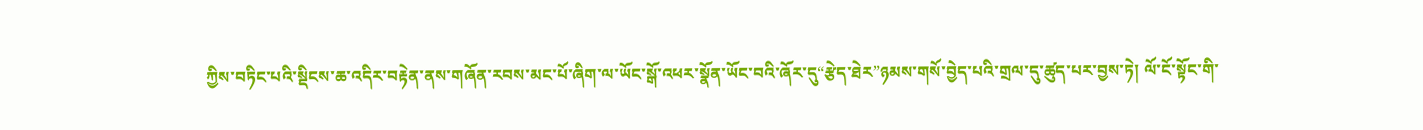ཀྱིས་བཏིང་པའི་སྡིངས་ཆ་འདིར་བརྟེན་ནས་གཞོན་རབས་མང་པོ་ཞིག་ལ་ཡོང་སྒོ་འཕར་སྣོན་ཡོང་བའི་ཞོར་དུ“རྩེད་ཐེར”ཉམས་གསོ་བྱེད་པའི་གྲལ་དུ་ཚུད་པར་བྱས་ཏེ། ལོ་ངོ་སྟོང་གི་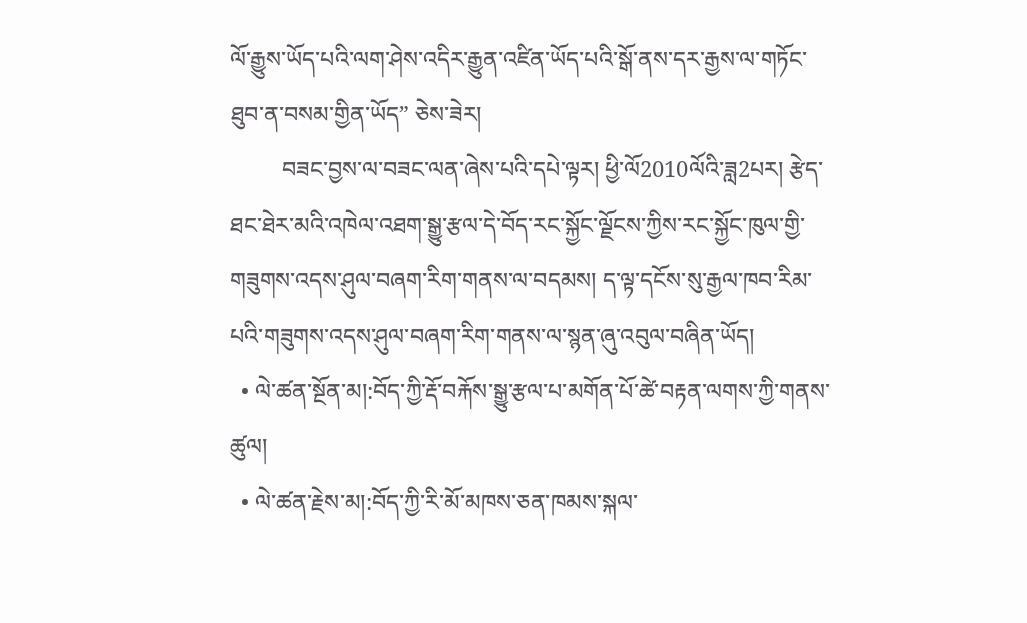ལོ་རྒྱུས་ཡོད་པའི་ལག་ཤེས་འདིར་རྒྱུན་འཛིན་ཡོད་པའི་སྒོ་ནས་དར་རྒྱས་ལ་གཏོང་ཐུབ་ན་བསམ་གྱིན་ཡོད” ཅེས་ཟེར།
         བཟང་བྱས་ལ་བཟང་ལན་ཞེས་པའི་དཔེ་ལྟར། ཕྱི་ལོ2010ལོའི་ཟླ2པར། རྩེད་ཐང་ཐེར་མའི་འཁེལ་འཐག་སྒྱུ་རྩལ་དེ་བོད་རང་སྐྱོང་ལྗོངས་ཀྱིས་རང་སྐྱོང་ཁུལ་གྱི་གཟུགས་འདས་ཤུལ་བཞག་རིག་གནས་ལ་བདམས། ད་ལྟ་དངོས་སུ་རྒྱལ་ཁབ་རིམ་པའི་གཟུགས་འདས་ཤུལ་བཞག་རིག་གནས་ལ་སྙན་ཞུ་འབུལ་བཞིན་ཡོད།
  • ལེ་ཚན་སྔོན་མ།:བོད་ཀྱི་རྡོ་བརྐོས་སྒྱུ་རྩལ་པ་མགོན་པོ་ཚེ་བརྟན་ལགས་ཀྱི་གནས་ཚུལ།
  • ལེ་ཚན་རྗེས་མ།:བོད་ཀྱི་རི་མོ་མཁས་ཅན་ཁམས་སྐལ་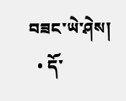བཟང་ཡེ་ཤེས།
  • དོ་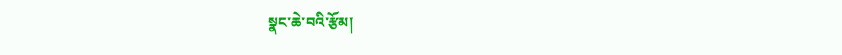སྣང་ཆེ་བའི་རྩོམ།